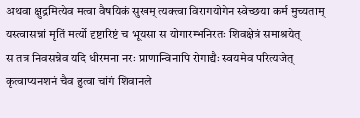अथवा क्षुद्रमित्येव मत्वा वैषयिकं सुखम् त्यक्त्वा विरागयोगेन स्वेच्छया कर्म मुच्यताम्
यस्त्वासन्नां मृतिं मर्त्यो दृष्टारिष्टं च भूयसा स योगारम्भनिरतः शिवक्षेत्रं समाश्रयेत्
स तत्र निवसन्नेव यदि धीरमना नरः प्राणान्विनापि रोगाद्यैः स्वयमेव परित्यजेत्
कृत्वाप्यनशनं चैव हुत्वा चांगं शिवानले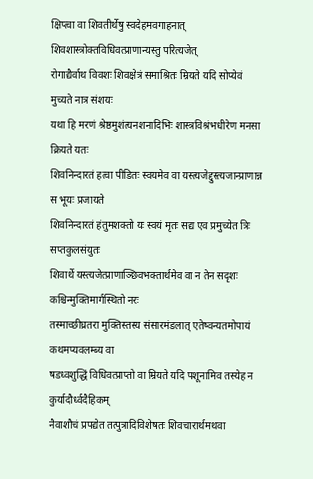क्षिप्त्वा वा शिवतीर्थेषु स्वदेहमवगाहनात्
शिवशास्त्रोक्तविधिवत्प्राणान्यस्तु परित्यजेत्
रोगाद्यैर्वाथ विवशः शिवक्षेत्रं समाश्रितः म्रियते यदि सोप्येवं मुच्यते नात्र संशयः
यथा हि मरणं श्रेष्ठमुशंत्यनशनादिभिः शास्त्रविश्रंभधीरेण मनसा क्रियते यतः
शिवनिन्दारतं हत्वा पीडितः स्वयमेव वा यस्त्यजेद्दुस्त्यजान्प्राणान्न स भूयः प्रजायते
शिवनिन्दारतं हंतुमशक्तो यः स्वयं मृतः सद्य एव प्रमुच्येत त्रिः सप्तकुलसंयुतः
शिवार्थे यस्त्यजेत्प्राणाञ्छिवभक्तार्थमेव वा न तेन सदृशः कश्चिन्मुक्तिमार्गस्थितो नरः
तस्माच्छीघ्रतरा मुक्तिस्तस्य संसारमंडलात् एतेष्वन्यतमोपायं कथमप्यवलम्ब्य वा
षडध्वशुद्धिं विधिवत्प्राप्तो वा म्रियते यदि पशूनामिव तस्येह न कुर्यादौर्ध्वदैहिकम्
नैवाशौचं प्रपद्येत तत्पुत्रादिविशेषतः शिवचारार्थमथवा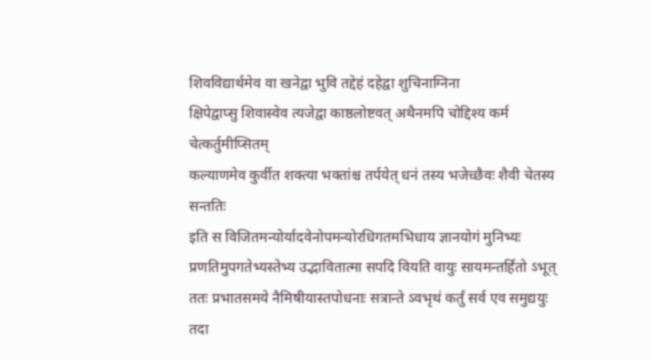शिवविद्यार्थमेव वा खनेद्वा भुवि तद्देहं दहेद्वा शुचिनाग्निना
क्षिपेद्वाप्सु शिवास्वेव त्यजेद्वा काष्ठलोष्टवत् अथैनमपि चोद्दिश्य कर्म चेत्कर्तुमीप्सितम्
कल्याणमेव कुर्वीत शक्त्या भक्तांश्च तर्पयेत् धनं तस्य भजेच्छैवः शैवी चेतस्य सन्ततिः
इति स विजितमन्योर्यादवेनोपमन्योरधिगतमभिधाय ज्ञानयोगं मुनिभ्यः प्रणतिमुपगतेभ्यस्तेभ्य उद्भावितात्मा सपदि वियति वायुः सायमन्तर्हितो ऽभूत्
ततः प्रभातसमये नैमिषीयास्तपोधनाः सत्रान्ते ऽवभृथं कर्तुं सर्व एव समुद्ययुः
तदा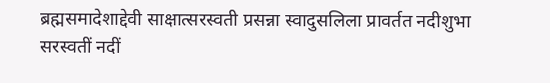ब्रह्मसमादेशाद्देवी साक्षात्सरस्वती प्रसन्ना स्वादुसलिला प्रावर्तत नदीशुभा
सरस्वतीं नदीं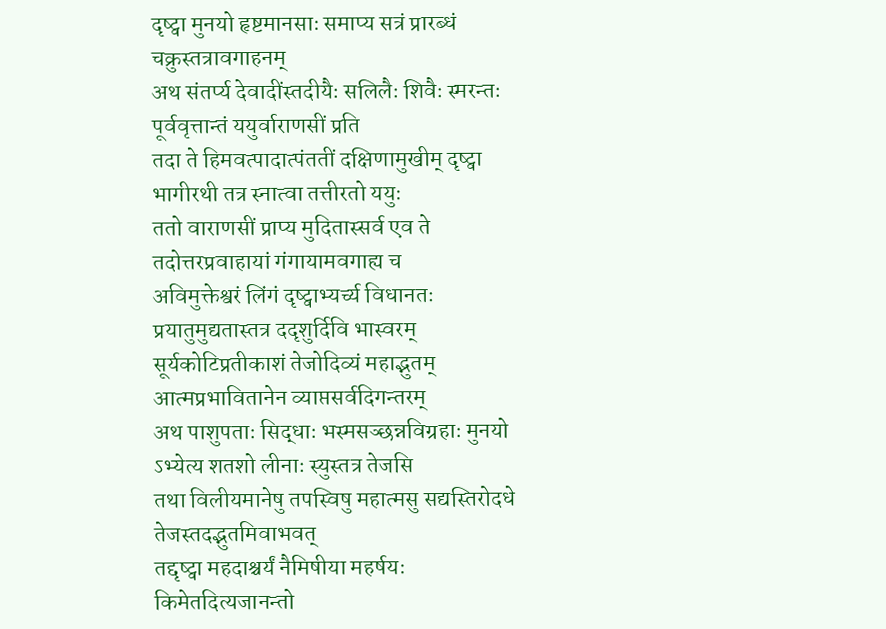दृष्ट्वा मुनयो हृष्टमानसाः समाप्य सत्रं प्रारब्धं चक्रुस्तत्रावगाहनम्
अथ संतर्प्य देवादींस्तदीयैः सलिलैः शिवैः स्मरन्तः पूर्ववृत्तान्तं ययुर्वाराणसीं प्रति
तदा ते हिमवत्पादात्पंततीं दक्षिणामुखीम् दृष्ट्वा भागीरथी तत्र स्नात्वा तत्तीरतो ययुः
ततो वाराणसीं प्राप्य मुदितास्सर्व एव ते तदोत्तरप्रवाहायां गंगायामवगाह्य च
अविमुक्तेश्वरं लिंगं दृष्ट्वाभ्यर्च्य विधानतः प्रयातुमुद्यतास्तत्र ददृशुर्दिवि भास्वरम्
सूर्यकोटिप्रतीकाशं तेजोदिव्यं महाद्भुतम् आत्मप्रभावितानेन व्याप्तसर्वदिगन्तरम्
अथ पाशुपताः सिद्धाः भस्मसञ्छन्नविग्रहाः मुनयो ऽभ्येत्य शतशो लीनाः स्युस्तत्र तेजसि
तथा विलीयमानेषु तपस्विषु महात्मसु सद्यस्तिरोदधे तेजस्तदद्भुतमिवाभवत्
तद्दृष्ट्वा महदाश्चर्यं नैमिषीया महर्षयः किमेतदित्यजानन्तो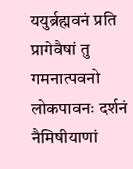ययुर्ब्रह्मवनं प्रति
प्रागेवैषां तु गमनात्पवनो लोकपावनः दर्शनं नैमिषीयाणां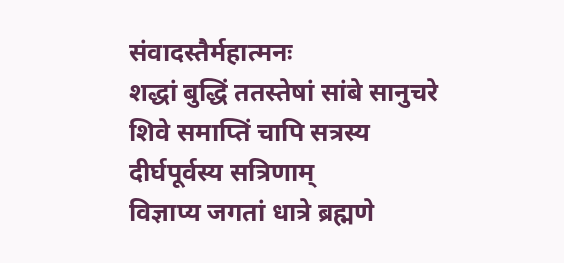संवादस्तैर्महात्मनः
शद्धां बुद्धिं ततस्तेषां सांबे सानुचरे शिवे समाप्तिं चापि सत्रस्य दीर्घपूर्वस्य सत्रिणाम्
विज्ञाप्य जगतां धात्रे ब्रह्मणे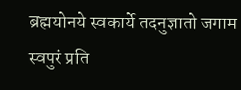ब्रह्मयोनये स्वकार्ये तदनुज्ञातो जगाम स्वपुरं प्रति